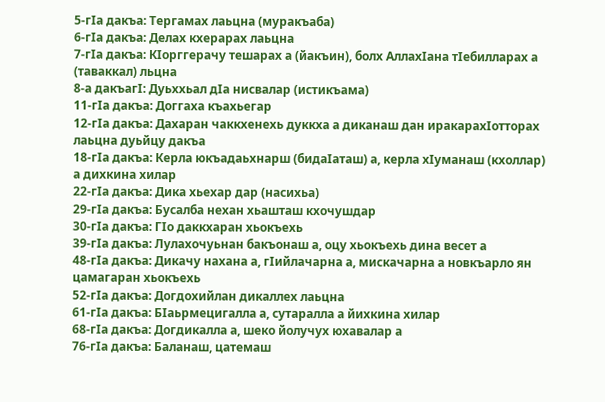5-гIа дакъа: Тергамах лаьцна (муракъаба)
6-гIа дакъа: Делах кхерарах лаьцна
7-гIа дакъа: КIорггерачу тешарах а (йакъин), болх АллахIана тIебилларах а (таваккал) льцна
8-а дакъагI: Дуьххьал дIа нисвалар (истикъама)
11-гIа дакъа: Доггаха къахьегар
12-гIа дакъа: Дахаран чаккхенехь дуккха а диканаш дан иракарахIотторах лаьцна дуьйцу дакъа
18-гIа дакъа: Керла юкъадаьхнарш (бидаIаташ) а, керла хIуманаш (кхоллар) а дихкина хилар
22-гIа дакъа: Дика хьехар дар (насихьа)
29-гIа дакъа: Бусалба нехан хьашташ кхочушдар
30-гIа дакъа: ГIо даккхаран хьокъехь
39-гIа дакъа: Лулахочуьнан бакъонаш а, оцу хьокъехь дина весет а
48-гIа дакъа: Дикачу нахана а, гIийлачарна а, мискачарна а новкъарло ян цамагаран хьокъехь
52-гIа дакъа: Догдохийлан дикаллех лаьцна
61-гIа дакъа: БIаьрмецигалла а, сутаралла а йихкина хилар
68-гIа дакъа: Догдикалла а, шеко йолучух юхавалар а
76-гIа дакъа: Баланаш, цатемаш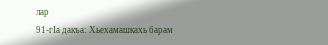лар
91-гIа дакъа: Хьехамашкахь барам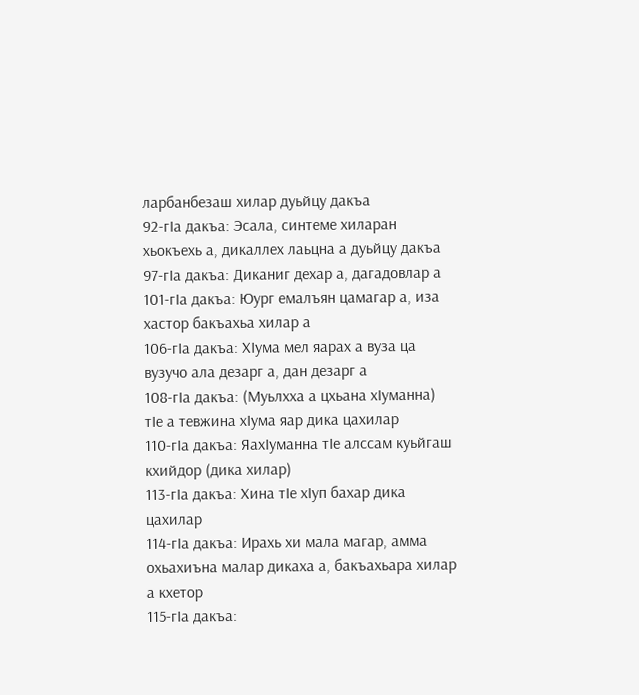ларбанбезаш хилар дуьйцу дакъа
92-гIа дакъа: Эсала, синтеме хиларан хьокъехь а, дикаллех лаьцна а дуьйцу дакъа
97-гIа дакъа: Диканиг дехар а, дагадовлар а
101-гIа дакъа: Юург емалъян цамагар а, иза хастор бакъахьа хилар а
106-гIа дакъа: ХIума мел яарах а вуза ца вузучо ала дезарг а, дан дезарг а
108-гIа дакъа: (Муьлхха а цхьана хIуманна) тIе а тевжина хIума яар дика цахилар
110-гIа дакъа: ЯахIуманна тIе алссам куьйгаш кхийдор (дика хилар)
113-гIа дакъа: Хина тIе хIуп бахар дика цахилар
114-гIа дакъа: Ирахь хи мала магар, амма охьахиъна малар дикаха а, бакъахьара хилар а кхетор
115-гIа дакъа: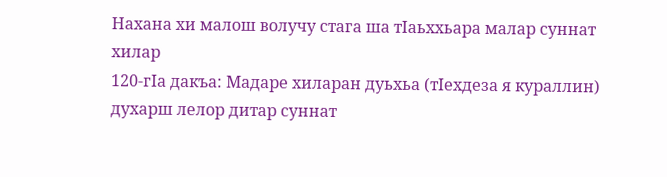Нахана хи малош волучу стага ша тIаьххьара малар суннат хилар
120-гIа дакъа: Мадаре хиларан дуьхьа (тIехдеза я кураллин) духарш лелор дитар суннат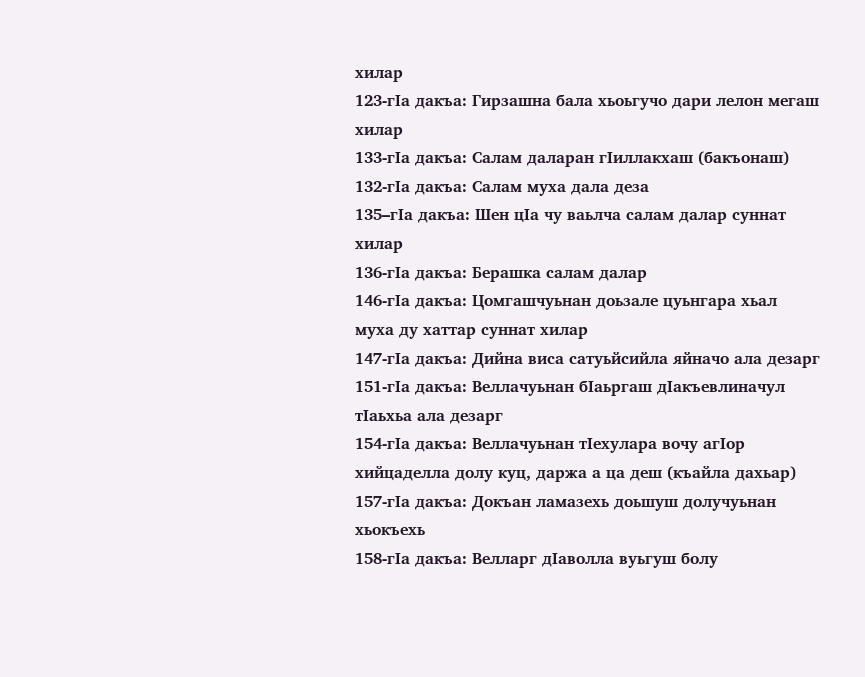хилар
123-гIа дакъа: Гирзашна бала хьоьгучо дари лелон мегаш хилар
133-гIа дакъа: Салам даларан гIиллакхаш (бакъонаш)
132-гIа дакъа: Салам муха дала деза
135–гIа дакъа: Шен цIа чу ваьлча салам далар суннат хилар
136-гIа дакъа: Берашка салам далар
146-гIа дакъа: Цомгашчуьнан доьзале цуьнгара хьал муха ду хаттар суннат хилар
147-гIа дакъа: Дийна виса сатуьйсийла яйначо ала дезарг
151-гIа дакъа: Веллачуьнан бIаьргаш дIакъевлиначул тIаьхьа ала дезарг
154-гIа дакъа: Веллачуьнан тIехулара вочу агIор хийцаделла долу куц, даржа а ца деш (къайла дахьар)
157-гIа дакъа: Докъан ламазехь доьшуш долучуьнан хьокъехь
158-гIа дакъа: Велларг дIаволла вуьгуш болу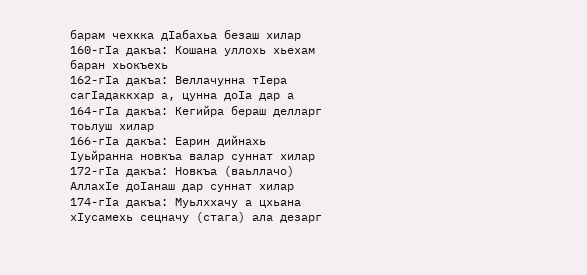барам чехкка дIабахьа безаш хилар
160-гIа дакъа: Кошана уллохь хьехам баран хьокъехь
162-гIа дакъа: Веллачунна тIера сагIадаккхар а, цунна доIа дар а
164-гIа дакъа: Кегийра бераш делларг тоьлуш хилар
166-гIа дакъа: Еарин дийнахь Iуьйранна новкъа валар суннат хилар
172-гIа дакъа: Новкъа (ваьллачо) АллахIе доIанаш дар суннат хилар
174-гIа дакъа: Муьлххачу а цхьана хIусамехь сецначу (стага) ала дезарг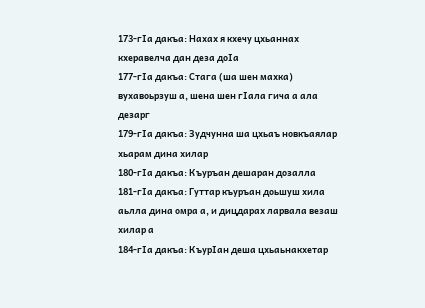173-гIа дакъа: Нахах я кхечу цхьаннах кхеравелча дан деза доIа
177-гIа дакъа: Стага (ша шен махка) вухавоьрзуш а, шена шен гIала гича а ала дезарг
179-гIа дакъа: Зудчунна ша цхьаъ новкъаялар хьарам дина хилар
180-гIа дакъа: Къуръан дешаран дозалла
181-гIа дакъа: Гуттар къуръан доьшуш хила аьлла дина омра а, и дицдарах ларвала везаш хилар а
184-гIа дакъа: КъурIан деша цхьаьнакхетар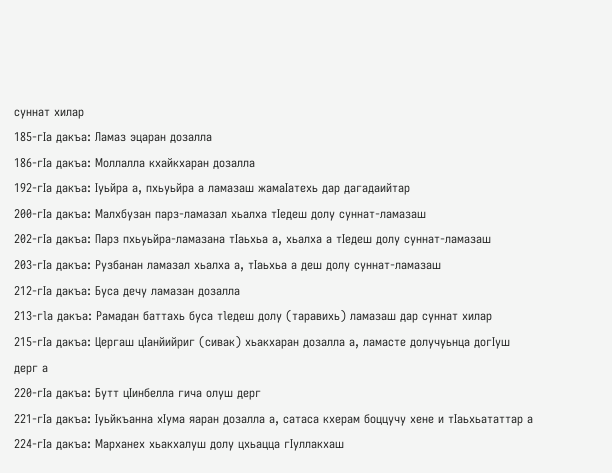суннат хилар
185-гIа дакъа: Ламаз эцаран дозалла
186-гIа дакъа: Моллалла кхайкхаран дозалла
192-гIа дакъа: Iуьйра а, пхьуьйра а ламазаш жамаIатехь дар дагадаийтар
200-гIа дакъа: Малхбузан парз-ламазал хьалха тIедеш долу суннат-ламазаш
202-гIа дакъа: Парз пхьуьйра-ламазана тIаьхьа а, хьалха а тIедеш долу суннат-ламазаш
203-гIа дакъа: Рузбанан ламазал хьалха а, тIаьхьа а деш долу суннат-ламазаш
212-гIа дакъа: Буса дечу ламазан дозалла
213-гlа дакъа: Рамадан баттахь буса тlедеш долу (таравихь) ламазаш дар суннат хилар
215-гIа дакъа: Цергаш цIанйийриг (сивак) хьакхаран дозалла а, ламасте долучуьнца догIуш дерг а
220-гIа дакъа: Бутт цIинбелла гича олуш дерг
221-гIа дакъа: Iуьйкъанна хIума яаран дозалла а, сатаса кхерам боццучу хене и тIаьхьататтар а
224-гIа дакъа: Марханех хьакхалуш долу цхьацца гIуллакхаш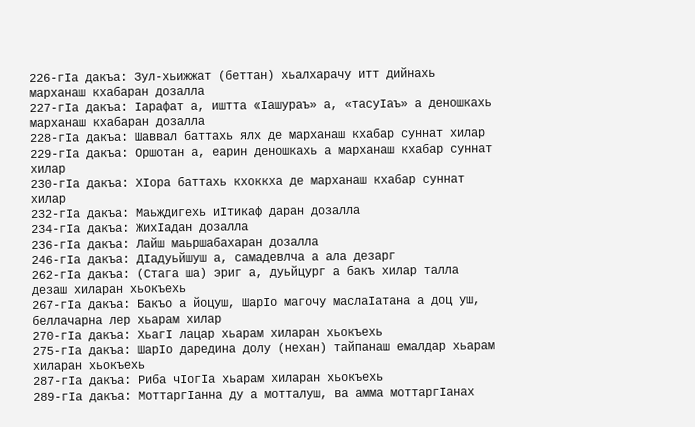226-гIа дакъа: Зул-хьижжат (беттан) хьалхарачу итт дийнахь марханаш кхабаран дозалла
227-гIа дакъа: Iарафат а, иштта «Iашураъ» а, «тасуIаъ» а деношкахь марханаш кхабаран дозалла
228-гIа дакъа: Шаввал баттахь ялх де марханаш кхабар суннат хилар
229-гIа дакъа: Оршотан а, еарин деношкахь а марханаш кхабар суннат хилар
230-гIа дакъа: ХIора баттахь кхоккха де марханаш кхабар суннат хилар
232-гIа дакъа: Маьждигехь иIтикаф даран дозалла
234-гIа дакъа: ЖихIадан дозалла
236-гIа дакъа: Лайш маьршабахаран дозалла
246-гIа дакъа: ДIадуьйшуш а, самадевлча а ала дезарг
262-гIа дакъа: (Стага ша) эриг а, дуьйцург а бакъ хилар талла дезаш хиларан хьокъехь
267-гIа дакъа: Бакъо а йоцуш, ШарIо магочу маслаIатана а доц уш, беллачарна лер хьарам хилар
270-гIа дакъа: ХьагI лацар хьарам хиларан хьокъехь
275-гIа дакъа: ШарIо даредина долу (нехан) тайпанаш емалдар хьарам хиларан хьокъехь
287-гIа дакъа: Риба чIогIа хьарам хиларан хьокъехь
289-гIа дакъа: МоттаргIанна ду а мотталуш, ва амма моттаргIанах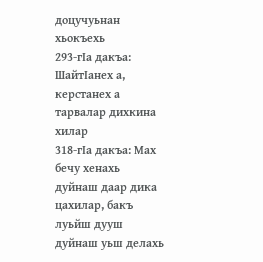доцучуьнан хьокъехь
293-гIа дакъа: ШайтIанех а, керстанех а тарвалар дихкина хилар
318-гIа дакъа: Мах бечу хенахь дуйнаш даар дика цахилар, бакъ луьйш дууш дуйнаш уьш делахь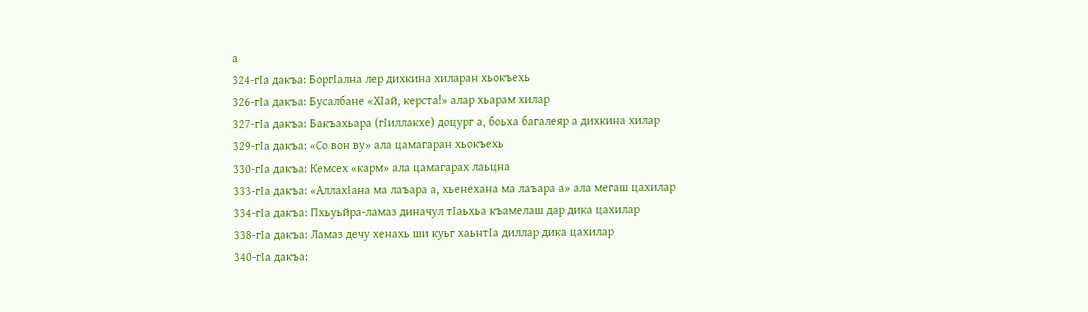а
324-гIа дакъа: БоргIална лер дихкина хиларан хьокъехь
326-гIа дакъа: Бусалбане «ХIай, керста!» алар хьарам хилар
327-гIа дакъа: Бакъахьара (гIиллакхе) доцург а, боьха багалеяр а дихкина хилар
329-гIа дакъа: «Со вон ву» ала цамагаран хьокъехь
330-гIа дакъа: Кемсех «карм» ала цамагарах лаьцна
333-гIа дакъа: «АллахIана ма лаъара а, хьенехана ма лаъара а» ала мегаш цахилар
334-гIа дакъа: Пхьуьйра-ламаз диначул тIаьхьа къамелаш дар дика цахилар
338-гIа дакъа: Ламаз дечу хенахь ши куьг хаьнтIа диллар дика цахилар
340-гIа дакъа: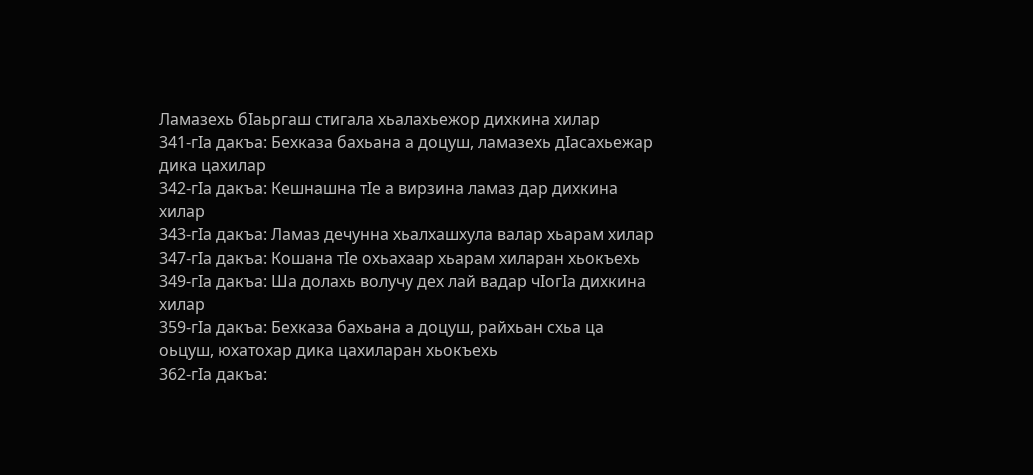Ламазехь бIаьргаш стигала хьалахьежор дихкина хилар
341-гIа дакъа: Бехказа бахьана а доцуш, ламазехь дIасахьежар дика цахилар
342-гIа дакъа: Кешнашна тIе а вирзина ламаз дар дихкина хилар
343-гIа дакъа: Ламаз дечунна хьалхашхула валар хьарам хилар
347-гIа дакъа: Кошана тIе охьахаар хьарам хиларан хьокъехь
349-гIа дакъа: Ша долахь волучу дех лай вадар чIогIа дихкина хилар
359-гIа дакъа: Бехказа бахьана а доцуш, райхьан схьа ца оьцуш, юхатохар дика цахиларан хьокъехь
362-гIа дакъа: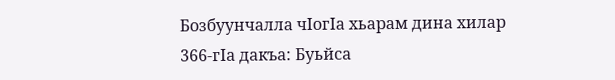Бозбуунчалла чIогIа хьарам дина хилар
366-гIа дакъа: Буьйса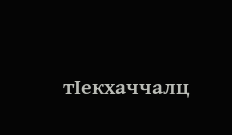тIекхаччалц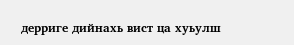дерриге дийнахь вист ца хуьулш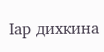Iар дихкина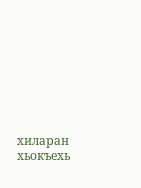хиларан хьокъехь